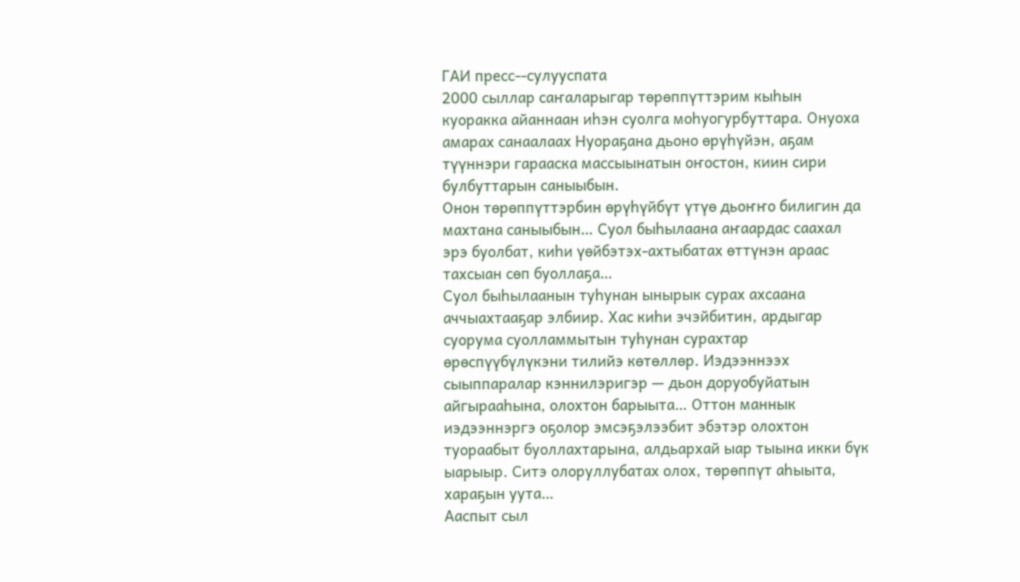ГАИ пресс--сулууспата
2000 сыллар саҥаларыгар төрөппүттэрим кыһын куоракка айаннаан иһэн суолга моһуогурбуттара. Онуоха амарах санаалаах Нуораҕана дьоно өрүһүйэн, аҕам түүннэри гарааска массыынатын оҥостон, киин сири булбуттарын саныыбын.
Онон төрөппүттэрбин өрүһүйбүт үтүө дьоҥҥо билигин да махтана саныыбын… Суол быһылаана аҥаардас саахал эрэ буолбат, киһи үөйбэтэх-ахтыбатах өттүнэн араас тахсыан сөп буоллаҕа…
Суол быһылаанын туһунан ынырык сурах ахсаана аччыахтааҕар элбиир. Хас киһи эчэйбитин, ардыгар суорума суолламмытын туһунан сурахтар өрөспүүбүлүкэни тилийэ көтөллөр. Иэдээннээх сыыппаралар кэннилэригэр — дьон доруобуйатын айгырааһына, олохтон барыыта… Оттон маннык иэдээннэргэ оҕолор эмсэҕэлээбит эбэтэр олохтон туораабыт буоллахтарына, алдьархай ыар тыына икки бүк ыарыыр. Ситэ олоруллубатах олох, төрөппүт аһыыта, хараҕын уута…
Ааспыт сыл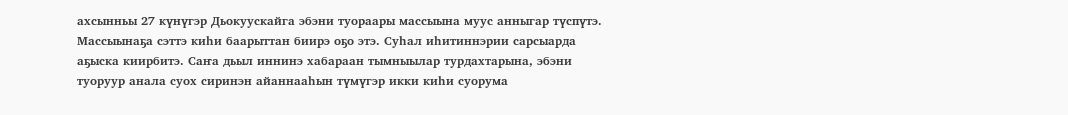ахсынньы 27 күнүгэр Дьокуускайга эбэни туораары массыына муус анныгар түспүтэ. Массыынаҕа сэттэ киһи баарыттан биирэ оҕо этэ. Суһал иһитиннэрии сарсыарда аҕыска киирбитэ. Саҥа дьыл иннинэ хабараан тымныылар турдахтарына, эбэни туоруур анала суох сиринэн айаннааһын түмүгэр икки киһи суорума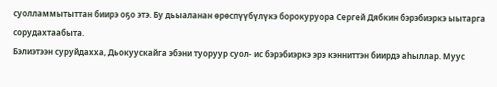суолламмытыттан биирэ оҕо этэ. Бу дьыаланан өрөспүүбүлүкэ борокуруора Сергей Дябкин бэрэбиэркэ ыытарга сорудахтаабыта.
Бэлиэтээн суруйдахха, Дьокуускайга эбэни туоруур суол- ис бэрэбиэркэ эрэ кэнниттэн биирдэ аһыллар. Муус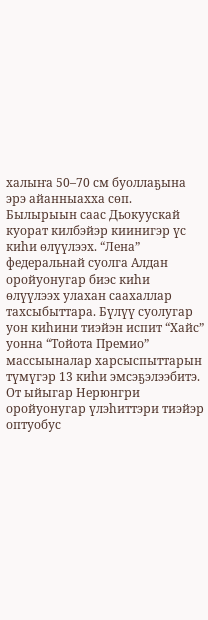халыҥа 50–70 см буоллаҕына эрэ айанныахха сөп.
Былырыын саас Дьокуускай куорат килбэйэр киинигэр үс киһи өлүүлээх. “Лена” федеральнай суолга Алдан оройуонугар биэс киһи өлүүлээх улахан саахаллар тахсыбыттара. Бүлүү суолугар уон киһини тиэйэн испит “Хайс” уонна “Тойота Премио” массыыналар харсыспыттарын түмүгэр 13 киһи эмсэҕэлээбитэ. От ыйыгар Нерюнгри оройуонугар үлэһиттэри тиэйэр оптуобус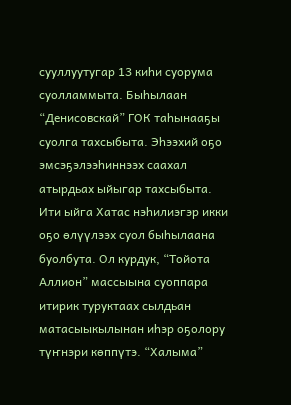сууллуутугар 13 киһи суорума суолламмыта. Быһылаан “Денисовскай” ГОК таһынааҕы суолга тахсыбыта. Эһээхий оҕо эмсэҕэлээһиннээх саахал атырдьах ыйыгар тахсыбыта. Ити ыйга Хатас нэһилиэгэр икки оҕо өлүүлээх суол быһылаана буолбута. Ол курдук, “Тойота Аллион” массыына суоппара итирик туруктаах сылдьан матасыыкылынан иһэр оҕолору түҥнэри көппүтэ. “Халыма”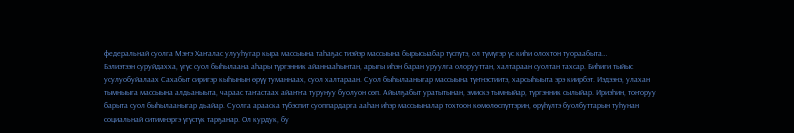федеральнай суолга Мэҥэ Хаҥалас улууһугар кыра массыына таһаҕас тиэйэр массыына бырысыабар түспүтэ, ол түмүгэр үс киһи олохтон туораабыта…
Бэлиэтээн суруйдахха, үгүс суол быһылаана аһары түргэнник айаннааһынтан, арыгы иһэн баран уруулга олорууттан, халтараан суолтан тахсар. Биһиги тыйыс усулуобуйалаах Сахабыт сиригэр кыһынын өрүү туманнаах, суол халтараан. Суол быһылааныгар массыына түҥнэстиитэ, харсыһыыта эрэ киирбэт. Иэдээнэ, улахан тымныыга массыына алдьаныыта, чараас таҥастаах айаҥҥа турунуу буолуон сөп. Айылҕабыт уратытынан, эмискэ тымныйар, түргэнник сылыйар. Ириэһин, тоҥоруу барыта суол быһылааныгар дьайар. Суолга арааска түбэспит суоппардарга ааһан иһэр массыыналар тохтоон көмөлөспүттэрин, өрүһүлтэ буолбуттарын туһунан социальнай ситимнэргэ үгүстүк тарҕанар. Ол курдук, бу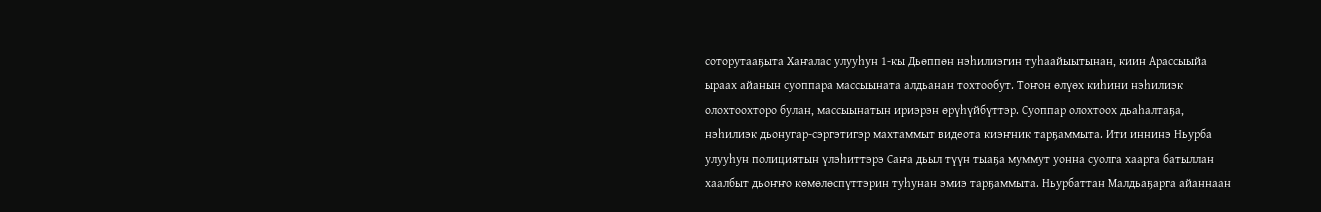соторутааҕыта Хаҥалас улууһун 1-кы Дьөппөн нэһилиэгин туһаайыытынан, киин Арассыыйа ыраах айанын суоппара массыыната алдьанан тохтообут. Тоҥон өлүөх киһини нэһилиэк олохтоохторо булан, массыынатын ириэрэн өрүһүйбүттэр. Суоппар олохтоох дьаһалтаҕа, нэһилиэк дьонугар-сэргэтигэр махтаммыт видеота киэҥник тарҕаммыта. Ити иннинэ Ньурба улууһун полициятын үлэһиттэрэ Саҥа дьыл түүн тыаҕа муммут уонна суолга хаарга батыллан хаалбыт дьоҥҥо көмөлөспүттэрин туһунан эмиэ тарҕаммыта. Ньурбаттан Малдьаҕарга айаннаан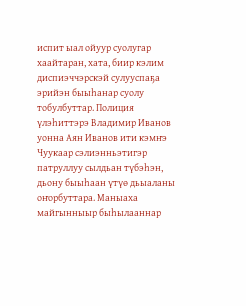испит ыал ойуур суолугар хаайтаран, хата, биир кэлим диспиэччэрскэй сулууспаҕа эрийэн быыһанар суолу тобулбуттар. Полиция үлэһиттэрэ Владимир Иванов уонна Аян Иванов ити кэмҥэ Чуукаар сэлиэнньэтигэр патруллуу сылдьан түбэһэн, дьону быыһаан үтүө дьыаланы оҥорбуттара. Маныаха майгынныыр быһылааннар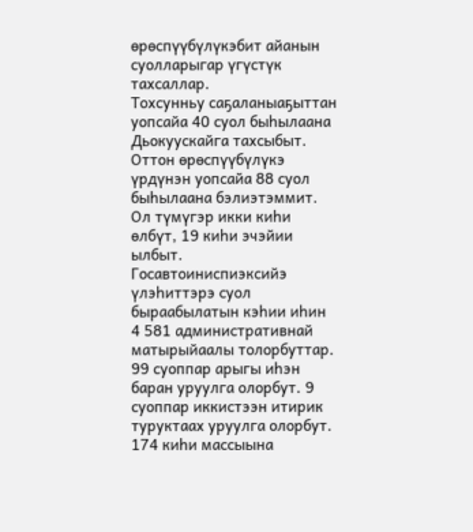өрөспүүбүлүкэбит айанын суолларыгар үгүстүк тахсаллар.
Тохсунньу саҕаланыаҕыттан уопсайа 40 суол быһылаана Дьокуускайга тахсыбыт. Оттон өрөспүүбүлүкэ үрдүнэн уопсайа 88 суол быһылаана бэлиэтэммит. Ол түмүгэр икки киһи өлбүт, 19 киһи эчэйии ылбыт. Госавтоиниспиэксийэ үлэһиттэрэ суол быраабылатын кэһии иһин 4 581 административнай матырыйаалы толорбуттар. 99 суоппар арыгы иһэн баран уруулга олорбут. 9 cуоппар иккистээн итирик туруктаах уруулга олорбут. 174 киһи массыына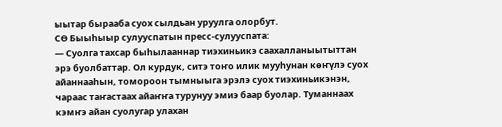ыытар бырааба суох сылдьан уруулга олорбут.
СӨ Быыһыыр сулууспатын пресс-сулууспата:
— Суолга тахсар быһылааннар тиэхиньикэ саахалланыытыттан эрэ буолбаттар. Ол курдук, ситэ тоҥо илик мууһунан көҥүлэ суох айаннааһын, томороон тымныыга эрэлэ суох тиэхиньикэнэн, чараас таҥастаах айаҥҥа турунуу эмиэ баар буолар. Туманнаах кэмҥэ айан суолугар улахан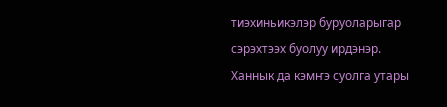тиэхиньикэлэр буруоларыгар сэрэхтээх буолуу ирдэнэр. Ханнык да кэмҥэ суолга утары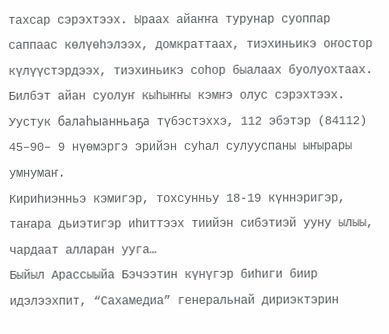тахсар сэрэхтээх. Ыраах айаҥҥа турунар суоппар саппаас көлүөһэлээх, домкраттаах, тиэхиньикэ оҥостор күлүүстэрдээх, тиэхиньикэ соһор быалаах буолуохтаах. Билбэт айан суолуҥ кыһыҥҥы кэмҥэ олус сэрэхтээх.
Уустук балаһыанньаҕа түбэстэххэ, 112 эбэтэр (84112) 45–90– 9 нүөмэргэ эрийэн суһал сулууспаны ыҥырары умнумаҥ.
Кириһиэнньэ кэмигэр, тохсунньу 18-19 күннэригэр, таҥара дьиэтигэр иһиттээх тиийэн сибэтиэй ууну ылыы, чардаат алларан ууга…
Быйыл Арассыыйа Бэчээтин күнүгэр биһиги биир идэлээхпит, “Сахамедиа” генеральнай дириэктэрин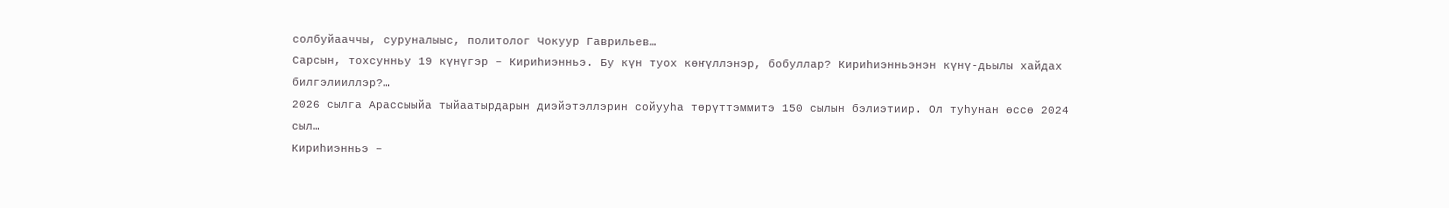солбуйааччы, суруналыыс, политолог Чокуур Гаврильев…
Сарсын, тохсунньу 19 күнүгэр – Кириһиэнньэ. Бу күн туох көҥүллэнэр, бобуллар? Кириһиэнньэнэн күнү-дьылы хайдах билгэлииллэр?…
2026 сылга Арассыыйа тыйаатырдарын диэйэтэллэрин сойууһа төрүттэммитэ 150 сылын бэлиэтиир. Ол туһунан өссө 2024 сыл…
Кириһиэнньэ –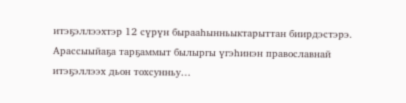итэҕэллээхтэр 12 сүрүн бырааһынньыктарыттан биирдэстэрэ. Арассыыйаҕа тарҕаммыт былыргы үгэһинэн православнай итэҕэллээх дьон тохсунньу…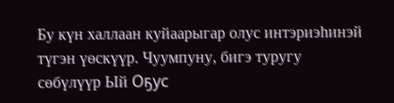Бу күн халлаан куйаарыгар олус интэриэһинэй түгэн үөскүүр. Чуумпуну, бигэ туругу сөбүлүүр Ый Оҕус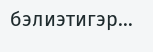бэлиэтигэр…